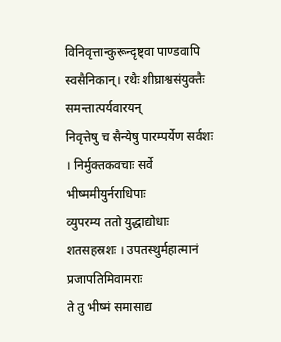विनिवृत्तान्कुरून्दृष्ट्वा पाण्डवापि स्वसैनिकान्। रथैः शीघ्राश्वसंयुक्तैः समन्तात्पर्यवारयन्
निवृत्तेषु च सैन्येषु पारम्पर्येण सर्वशः । निर्मुक्तकवचाः सर्वे भीष्ममीयुर्नराधिपाः
व्युपरम्य ततो युद्धाद्योधाः शतसहस्रशः । उपतस्थुर्महात्मानं प्रजापतिमिवामराः
ते तु भीष्मं समासाद्य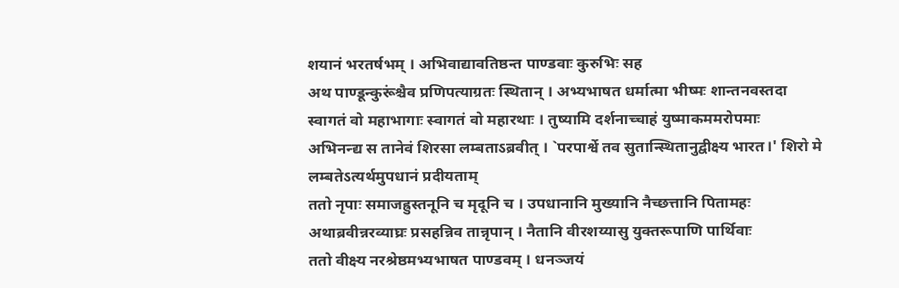शयानं भरतर्षभम् । अभिवाद्यावतिष्ठन्त पाण्डवाः कुरुभिः सह
अथ पाण्डून्कुरूंश्चैव प्रणिपत्याग्रतः स्थितान् । अभ्यभाषत धर्मात्मा भीष्मः शान्तनवस्तदा
स्वागतं वो महाभागाः स्वागतं वो महारथाः । तुष्यामि दर्शनाच्चाहं युष्माकममरोपमाः
अभिनन्द्य स तानेवं शिरसा लम्बताऽब्रवीत् । `परपार्श्वे तव सुतान्स्थितानुद्वीक्ष्य भारत।' शिरो मे लम्बतेऽत्यर्थमुपधानं प्रदीयताम्
ततो नृपाः समाजह्रुस्तनूनि च मृदूनि च । उपधानानि मुख्यानि नैच्छत्तानि पितामहः
अथाब्रवीन्नरव्याघ्रः प्रसहन्निव तान्नृपान् । नैतानि वीरशय्यासु युक्तरूपाणि पार्थिवाः
ततो वीक्ष्य नरश्रेष्ठमभ्यभाषत पाण्डवम् । धनञ्जयं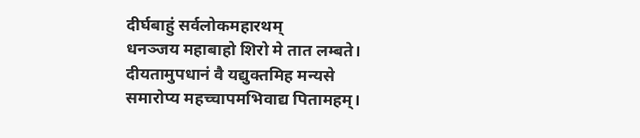दीर्घबाहुं सर्वलोकमहारथम्
धनञ्जय महाबाहो शिरो मे तात लम्बते। दीयतामुपधानं वै यद्युक्तमिह मन्यसे
समारोप्य महच्चापमभिवाद्य पितामहम्।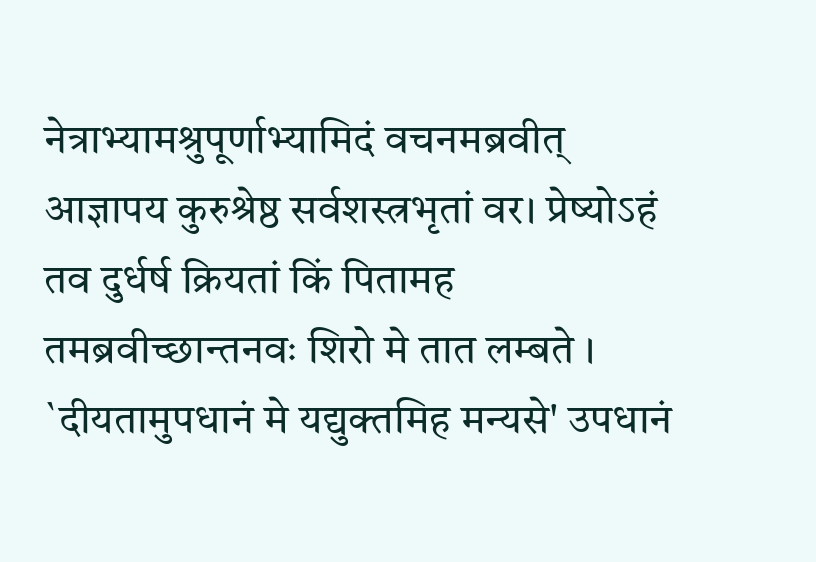नेत्राभ्यामश्रुपूर्णाभ्यामिदं वचनमब्रवीत्
आज्ञापय कुरुश्रेष्ठ सर्वशस्त्रभृतां वर। प्रेष्योऽहं तव दुर्धर्ष क्रियतां किं पितामह
तमब्रवीच्छान्तनवः शिरो मे तात लम्बते । `दीयतामुपधानं मे यद्युक्तमिह मन्यसे' उपधानं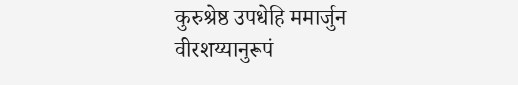कुरुश्रेष्ठ उपधेहि ममार्जुन
वीरशय्यानुरूपं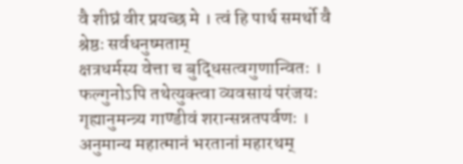वै शीघ्रं वीर प्रयच्छ मे । त्वं हि पार्थ समर्थो वै श्रेष्ठः सर्वधनुष्मताम्
क्षत्रधर्मस्य वेत्ता च बुद्धिसत्वगुणान्वितः । फल्गुनोऽपि तथेत्युक्त्वा व्यवसायं परंजयः
गृह्यानुमन्त्र्य गाण्डीवं शरान्सन्नतपर्वणः । अनुमान्य महात्मानं भरतानां महारथम्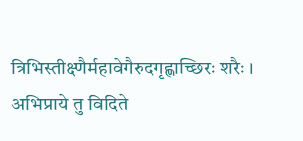त्रिभिस्तीक्ष्णैर्महावेगैरुदगृह्णाच्छिरः शरैः । अभिप्राये तु विदिते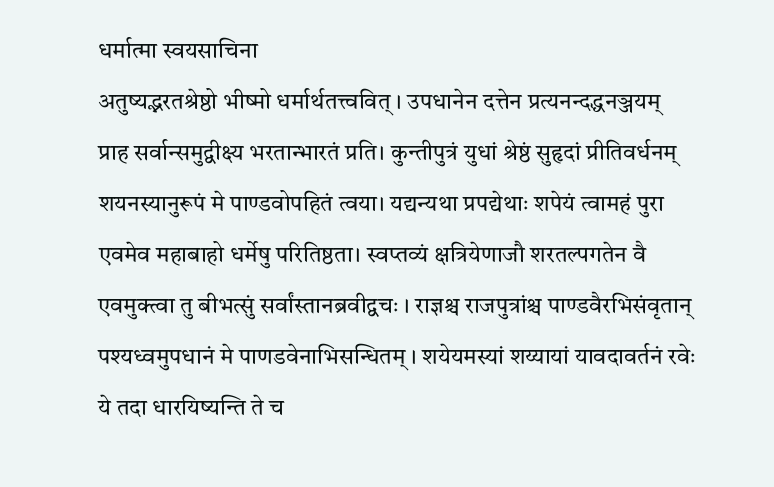धर्मात्मा स्वयसाचिना
अतुष्यद्भरतश्रेष्ठो भीष्मो धर्मार्थतत्त्ववित् । उपधानेन दत्तेन प्रत्यनन्दद्धनञ्जयम्
प्राह सर्वान्समुद्वीक्ष्य भरतान्भारतं प्रति। कुन्तीपुत्रं युधां श्रेष्ठं सुहृदां प्रीतिवर्धनम्
शयनस्यानुरूपं मे पाण्डवोपहितं त्वया। यद्यन्यथा प्रपद्येथाः शपेयं त्वामहं पुरा
एवमेव महाबाहो धर्मेषु परितिष्ठता। स्वप्तव्यं क्षत्रियेणाजौ शरतल्पगतेन वै
एवमुक्त्वा तु बीभत्सुं सर्वांस्तानब्रवीद्वचः । राज्ञश्च राजपुत्रांश्च पाण्डवैरभिसंवृतान्
पश्यध्वमुपधानं मे पाणडवेनाभिसन्धितम् । शयेयमस्यां शय्यायां यावदावर्तनं रवेः
ये तदा धारयिष्यन्ति ते च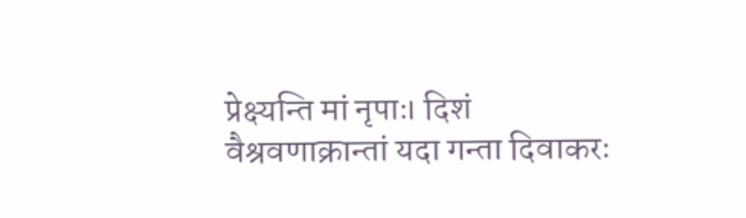प्रेक्ष्यन्ति मां नृपाः। दिशं वैश्रवणाक्रान्तां यदा गन्ता दिवाकरः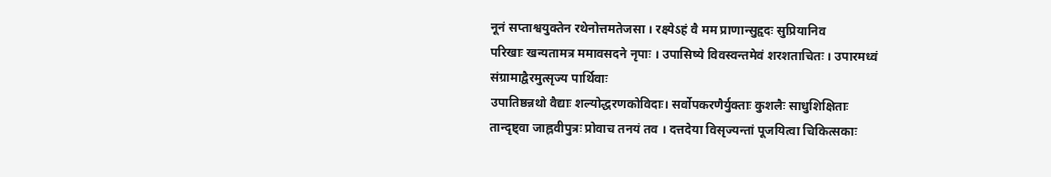नूनं सप्ताश्वयुक्तेन रथेनोत्तमतेजसा । रक्ष्येऽहं वै मम प्राणान्सुहृदः सुप्रियानिव
परिखाः खन्यतामत्र ममावसदने नृपाः । उपासिष्ये विवस्वन्तमेवं शरशताचितः । उपारमध्वं संग्रामाद्वैरमुत्सृज्य पार्थिवाः
उपातिष्ठन्नथो वैद्याः शल्योद्धरणकोविदाः। सर्वोपकरणैर्युक्ताः कुशलैः साधुशिक्षिताः
तान्दृष्ट्वा जाह्नवीपुत्रः प्रोवाच तनयं तव । दत्तदेया विसृज्यन्तां पूजयित्वा चिकित्सकाः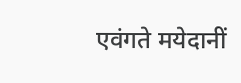एवंगते मयेदानीं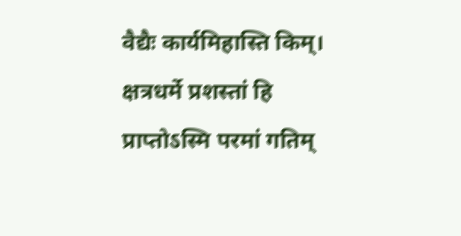वैद्यैः कार्यमिहास्ति किम्। क्षत्रधर्मे प्रशस्तां हि प्राप्तोऽस्मि परमां गतिम्